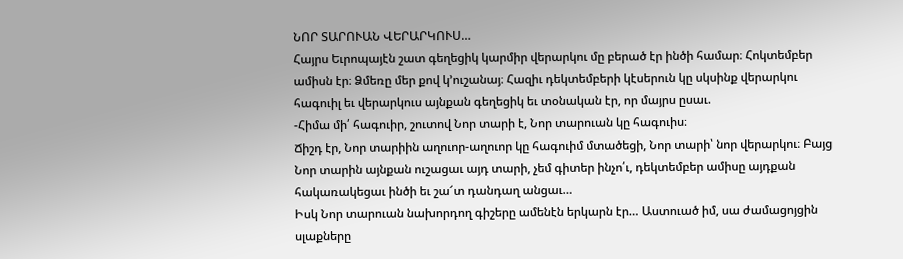ՆՈՐ ՏԱՐՈՒԱՆ ՎԵՐԱՐԿՈՒՍ…
Հայրս Եւրոպայէն շատ գեղեցիկ կարմիր վերարկու մը բերած էր ինծի համար։ Հոկտեմբեր ամիսն էր։ Ձմեռը մեր քով կ՚ուշանայ։ Հազիւ դեկտեմբերի կէսերուն կը սկսինք վերարկու հագուիլ եւ վերարկուս այնքան գեղեցիկ եւ տօնական էր, որ մայրս ըսաւ.
-Հիմա մի՛ հագուիր, շուտով Նոր տարի է, Նոր տարուան կը հագուիս։
Ճիշդ էր, Նոր տարիին աղուոր-աղուոր կը հագուիմ մտածեցի, Նոր տարի՝ նոր վերարկու։ Բայց Նոր տարին այնքան ուշացաւ այդ տարի, չեմ գիտեր ինչո՛ւ, դեկտեմբեր ամիսը այդքան հակառակեցաւ ինծի եւ շա՜տ դանդաղ անցաւ…
Իսկ Նոր տարուան նախորդող գիշերը ամենէն երկարն էր… Աստուած իմ, սա ժամացոյցին սլաքները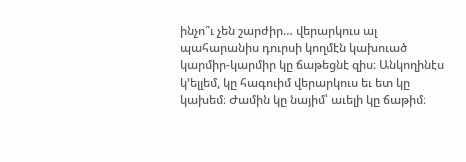ինչո՞ւ չեն շարժիր… վերարկուս ալ պահարանիս դուրսի կողմէն կախուած կարմիր-կարմիր կը ճաթեցնէ զիս։ Անկողինէս կ՚ելլեմ, կը հագուիմ վերարկուս եւ ետ կը կախեմ։ Ժամին կը նայիմ՝ աւելի կը ճաթիմ։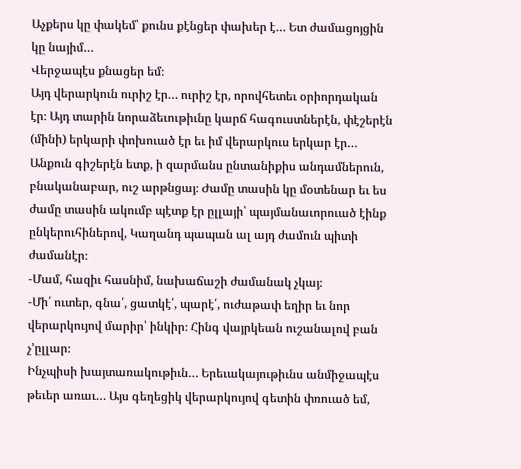Աչքերս կը փակեմ՝ քունս քէնցեր փախեր է… Ետ ժամացոյցին կը նայիմ…
Վերջապէս քնացեր եմ։
Այդ վերարկուն ուրիշ էր… ուրիշ էր, որովհետեւ օրիորդական էր։ Այդ տարին նորաձեւութիւնը կարճ հագուստներէն, փէշերէն (մինի) երկարի փոխուած էր եւ իմ վերարկուս երկար էր…
Անքուն գիշերէն ետք, ի զարմանս ընտանիքիս անդամներուն, բնականաբար, ուշ արթնցայ։ Ժամը տասին կը մօտենար եւ ես ժամը տասին ակումբ պէտք էր ըլլայի՝ պայմանաւորուած էինք ընկերուհիներով, Կաղանդ պապան ալ այդ ժամուն պիտի ժամանէր։
-Մամ, հազիւ հասնիմ, նախաճաշի ժամանակ չկայ։
-Մի՛ ուտեր, գնա՛, ցատկէ՛, պարէ՛, ուժաթափ եղիր եւ նոր վերարկույով մարիր՝ ինկիր։ Հինգ վայրկեան ուշանալով բան չ՚ըլլար։
Ինչպիսի խայտառակութիւն… Երեւակայութիւնս անմիջապէս թեւեր առաւ… Այս գեղեցիկ վերարկույով գետին փռուած եմ,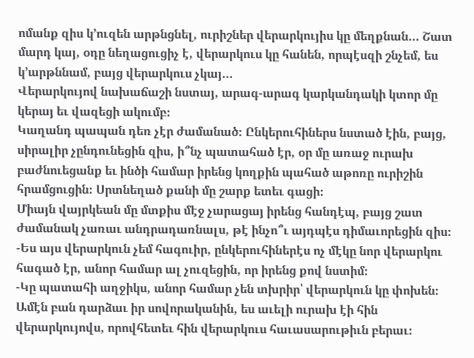ոմանք զիս կ՚ուզեն արթնցնել, ուրիշներ վերարկույիս կը մեղքնան… Շատ մարդ կայ, օդը նեղացուցիչ է, վերարկուս կը հանեն, որպէսզի շնչեմ, ես կ՚արթննամ, բայց վերարկուս չկայ…
Վերարկույով նախաճաշի նստայ, արագ-արագ կարկանդակի կտոր մը կերայ եւ վազեցի ակումբ։
Կաղանդ պապան դեռ չէր ժամանած։ Ընկերուհիներս նստած էին, բայց, սիրալիր չընդունեցին զիս, ի՞նչ պատահած էր, օր մը առաջ ուրախ բաժնուեցանք եւ ինծի համար իրենց կողքին պահած աթոռը ուրիշին հրամցուցին։ Սրտնեղած քանի մը շարք ետեւ գացի։
Միայն վայրկեան մը մտքիս մէջ չարացայ իրենց հանդէպ, բայց շատ ժամանակ չառաւ անդրադառնալս, թէ ինչո՞ւ այդպէս դիմաւորեցին զիս։
-Ես այս վերարկուն չեմ հագուիր, ընկերուհիներէս ոչ մէկը նոր վերարկու հագած էր, անոր համար ալ չուզեցին, որ իրենց քով նստիմ։
-Կը պատահի աղջիկս, անոր համար չեն տխրիր՝ վերարկուն կը փոխեն։
Ամէն բան դարձաւ իր սովորականին, ես աւելի ուրախ էի հին վերարկույովս, որովհետեւ հին վերարկուս հաւասարութիւն բերաւ։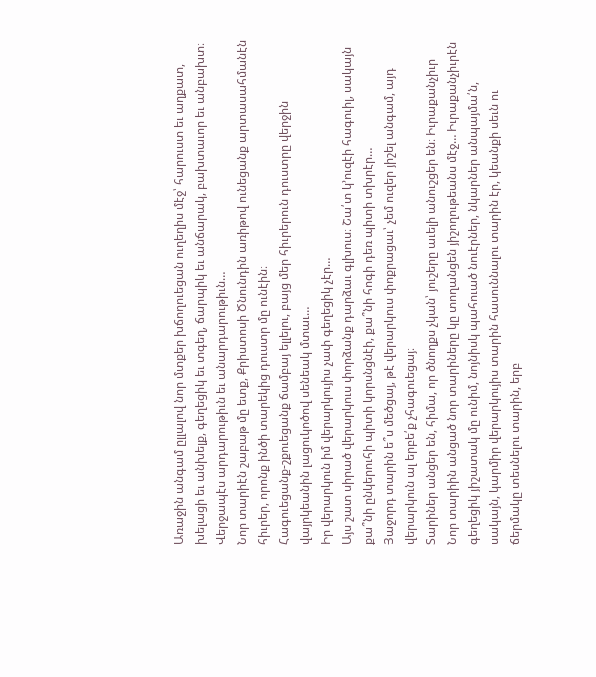Առաջին անգամ ըլլալով նոր մտքեր խճողուեցան ուղեղիս մէջ՝ հարուստ եւ աղքատ, խելացի եւ անխելք, գեղեցիկ եւ տգեղ, ճարպիկ եւ անճարակ, բախտաւոր եւ անբախտ։
Վերջապէս արդարութիւն եւ անարդարութիւն…
Նոր տարիէն շաբաթ մը ետք, Քրիստոսի Ծնունդին առիթով ունեցանք արտասահմանէն հիւրեր, որոնք ինծի տարեկից դուստր մը ունէին։
Հագուեցանք-շքուեցանք ճամբայ ելլելու, բայց մեր հիւրերուն դուստրը վերջին վայրկեանին լացուկոծով սենեակ մտաւ…
Իր վերարկուն իմ վերարկույիս չափ գեղեցիկ չէր…
Այս շատ սիրած վերարկուս փորձանք դարձաւ գլխուս։ Շա՛տ կ՚ուզէի հագուիլ, սակայն քա՞նի ընկերուհի պիտի կորսնցնէի, քա՞նի հոգի դեռ պիտի տխրէր…
Յաջորդ տարին ե՞ս մեծցայ, թէ վերարկուս փոքրացաւ՝ չեմ ուզեր յիշել անգամ, այդ վերարկուն ալ երբե՛ք չհագուեցայ։
Տարիներ անցեր են, հիմա, որ ծնողքս չկան՝ յուշերը աւելի անուշցեր են։ Իւրաքանչիւր Նոր տարիին անցած նոր տարիները կը տողանցեն յիշողութեանս մէջ… Իւրաքանչիւրէն գեղեցիկ յիշատակ մը ունիմ, նոյնիսկ պահուած նուէրներ, նկարներ անպայմա՛ն, սակայն, կարմիր վերարկույիս տարին հասուննալու տարին էր, կեանքի սեւն ու ճերմակը տեսնելու տարին, երբ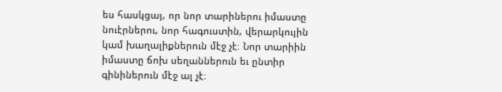ես հասկցայ, որ նոր տարիներու իմաստը նուէրներու, նոր հագուստին, վերարկույին կամ խաղալիքներուն մէջ չէ։ Նոր տարիին իմաստը ճոխ սեղաններուն եւ ընտիր գինիներուն մէջ ալ չէ։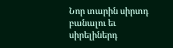Նոր տարին սիրտդ բանալու եւ սիրելիներդ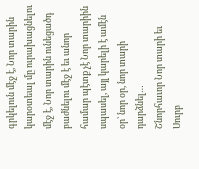գրկելուն մէջ է, Նոր տարին կարօտեալ մը ուրախացնելու մէջ է, Նոր տարին ունեցածդ բաժնելու մէջ է եւ անոր համար պէտք չէ Նոր տարիին սպասել, այլ կարելի է ամէն օր՝ նոր օր, նոր տարի դարձնել…
Շնորհաւոր Նոր տարի եւ Սուրբ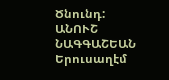Ծնունդ:
ԱՆՈՒՇ ՆԱԳԳԱՇԵԱՆ
Երուսաղէմ